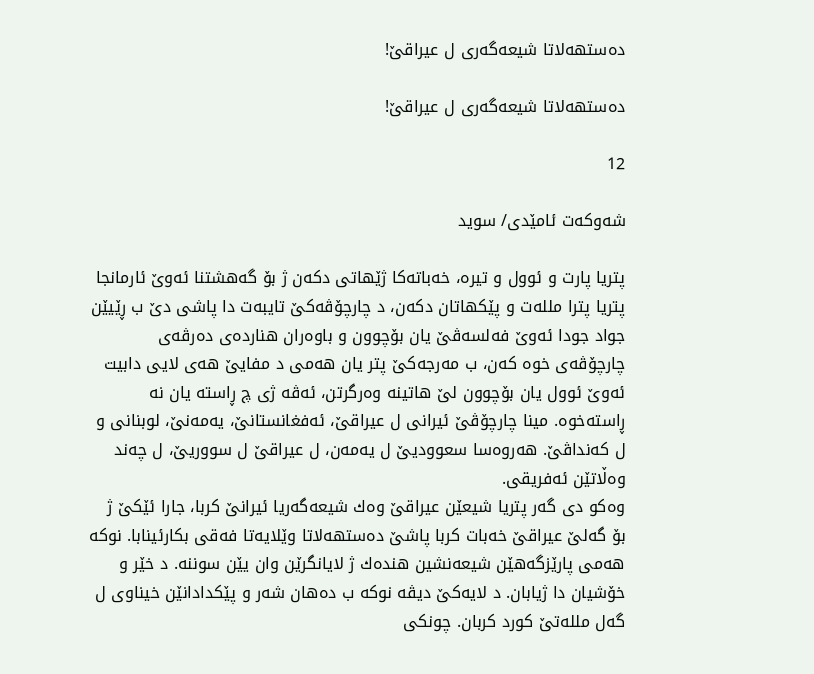ده‌ستهه‌لاتا شیعه‌گه‌ری ل عیراقێ!

ده‌ستهه‌لاتا شیعه‌گه‌ری ل عیراقێ!

12

شه‌وكه‌ت ئامێدی/ سوید

پتریا پارت و ئوول و تیره‌، خه‌باته‌كا ژێهاتی دكه‌ن ژ بۆ گه‌هشتنا ئه‌وێ ئارمانجا پتریا پترا ملله‌ت و پێكهاتان دكه‌ن، د چارچۆڤه‌كێ تایبه‌ت دا پاشی دێ ب ڕێیێن جواد جودا ئه‌وێ فه‌لسه‌ڤێ یان بۆچوون و باوه‌ران هنارده‌ی ده‌رڤه‌ی چارچۆڤه‌ی خوه‌ كه‌ن، ب مه‌رجه‌كێ پتر یان هه‌می د مفایێ هه‌ی لایی دابیت ئه‌وێ ئوول یان بۆچوون لێ هاتینه‌ وه‌رگرتن، ئه‌ڤه‌ ژی چ ڕاسته‌ یان نه‌ ڕاسته‌خوه‌. مینا چارچۆڤێ ئیرانی ل عیراقێ، ئه‌فغانستانێ، یه‌مه‌نێ، لوبنانی و ل كه‌نداڤێ. هه‌روه‌سا سعوودیێ ل یه‌مه‌ن، ل عیراقێ ل سووریێ، ل چه‌ند وه‌ڵاتێن ئه‌فریقی.
وه‌كو دى گه‌ر پتریا شیعێن عیراقێ وه‌ك شیعه‌گه‌ریا ئیرانێ كربا، جارا ئێكێ ژ بۆ گه‌لێ عیراقێ خه‌بات كربا پاشێ ده‌ستهه‌لاتا وێلایه‌تا فه‌قی بكارئینابا. نوكه‌ هه‌می پارێزگه‌هێن شیعه‌نشین هنده‌ك ژ لایانگرێن وان یێن سوننه‌. د خێر و خۆشیان دا ژیابان. د لایه‌كێ دیڤه‌ نوكه‌ ب ده‌هان شه‌ر و پێكدادانێن خیناوی ل گه‌ل ملله‌تێ كورد كربان. چونكی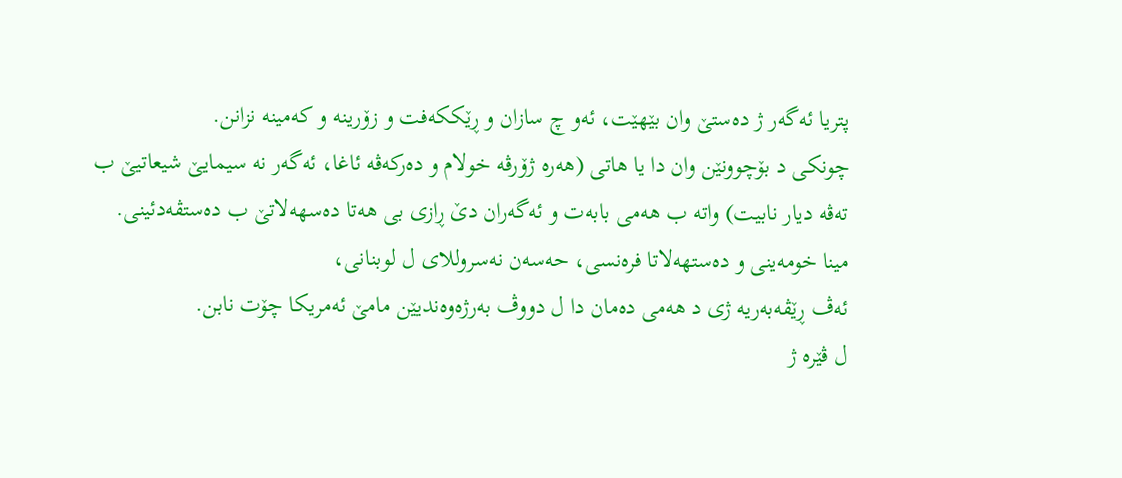پتریا ئه‌گه‌ر ژ ده‌ستێ وان بێهێت، ئه‌و چ سازان و ڕێككه‌فت و زۆرینه‌ و كه‌مینه‌ نزانن.
چونكی د بۆچوونێن وان دا یا هاتی (هه‌ره‌ ژۆرڤه‌ خولام و ده‌ركه‌ڤه‌ ئاغا، ئه‌گه‌ر نه‌ سیمایێ شیعاتیێ ب ته‌ڤه‌ دیار نابیت) واته‌ ب هه‌می بابه‌ت و ئه‌گه‌ران دێ ڕازی بی هه‌تا ده‌سهه‌لاتێ ب ده‌ستڤه‌دئینی. مینا خومه‌ینی و ده‌ستهه‌لاتا فره‌نسی، حه‌سه‌ن نه‌سروللای ل لوبنانی،
ئه‌ڤ ڕێڤه‌به‌ریه‌ ژی د هه‌می ده‌مان دا ل دووڤ به‌رژه‌وه‌ندیێن مامێ ئه‌مریكا چۆت نابن.
ل ڤێره‌ ژ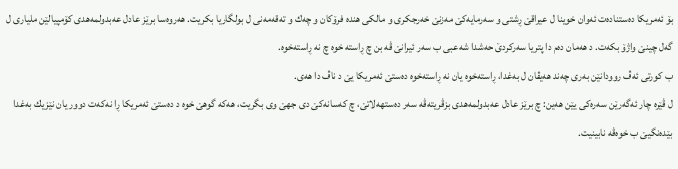بۆ ئه‌مریكا ده‌ستناده‌ت ئه‌وان خوینا ل عیراقێ ڕشتی و سه‌رمایه‌كێ مه‌زنێ خه‌رجكری و مالكی هنده‌ فرۆكان و چه‌ك و ته‌قه‌مه‌نی ل بولگاریا بكریت. هه‌روه‌سا برێز عادل عه‌بدولمه‌هدی كۆمپیالێن ملیاری ل گه‌ل چینێ واژۆ بكه‌ت. د هه‌مان ده‌م دا پتریا سه‌ركردێ حه‌شدا شه‌عبی ب سه‌ر ئیرانێ ڤه‌ بن چ ڕاسته‌ خوه‌ چ نه‌ ڕاسته‌خوه‌.
ب كورتی ئه‌ڤ روودانێن به‌ری چه‌ند هه‌یڤان ل به‌غدا، ڕاسته‌خوه‌ یان نه‌ ڕاسته‌خوه‌ ده‌ستێ ئه‌مریكا یێ د ناڤ دا هه‌ی.
ل ڤێره‌ چار ئه‌گه‌رێن سه‌ره‌كی یێن هه‌ین: چ برێز عادل عه‌بدولمه‌هدی بزڤریته‌ڤه‌ سه‌ر ده‌ستهه‌لاتێ، چ كه‌سانه‌كێ دی جهێ وی بگریت، هه‌كه‌ گوهێ خوه‌ د ده‌ستێ ئه‌مریكا ڕا نه‌كه‌ت دوور یان نێزیك به‌غدا بێده‌نگیێ ب خوه‌ڤه‌ نابینیت.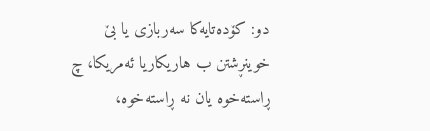دو: كۆده‌تایه‌كا سه‌ربازی یا بێ خوینڕشتن ب هاریكاریا ئه‌مریكا، چ ڕاسته‌خوه‌ یان نه‌ ڕاسته‌خوه‌،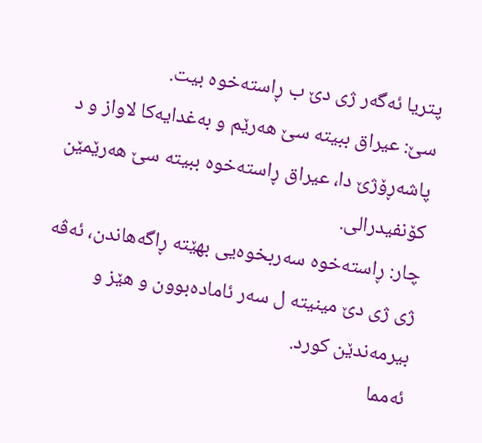پتریا ئه‌گه‌ر ژی دێ ب ڕاسته‌خوه‌ بیت.
سێ: عیراق ببیته‌ سێ هه‌رێم و به‌غدایه‌كا لاواز و د پاشه‌ڕۆژێ دا، عیراق ڕاسته‌خوه‌ ببیته‌ سێ هه‌رێمێن كۆنفیدرالی.
چار: ڕاسته‌خوه‌ سه‌ربخوه‌یی بهێته‌ ڕاگه‌هاندن، ئه‌ڤه‌ ژی ژی دێ مینیته‌ ل سه‌ر ئاماده‌بوون و هێز و بیرمه‌ندێن كورد.
ئه‌مما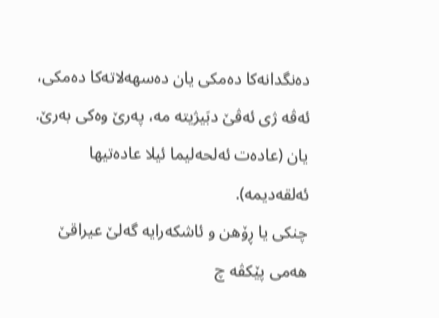ده‌نگدانه‌كا ده‌مكى یان ده‌سهه‌لاته‌كا ده‌مكى، ئه‌ڤه‌ ژی ئه‌ڤێ دبَیژیته‌ مه‌، په‌رێ وه‌كی به‌رێ. یان (عاده‌ت ئه‌لحه‌لیما ئیلا عاده‌تیها ئه‌لقه‌دیمه‌).
چنكی یا ڕۆهن و ئاشكه‌رایه‌ گه‌لێ عیراقێ هه‌می پێكڤه‌ چ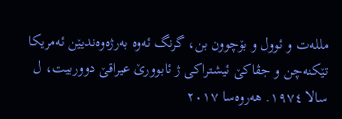ملله‌ت و ئوول و بۆچوون بن، گرنگ ئه‌وه‌ به‌رژه‌وه‌ندیێن ئه‌مریكا تێكنه‌چن و جڤاكێ ئیشتراكی ژ ئابوورێ عیراقێ دووربیت، ل سالا ١٩٧٤. هه‌روه‌سا ٢٠١٧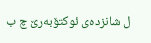ل شانزده‌ی ئوكتۆبه‌رێ چ ب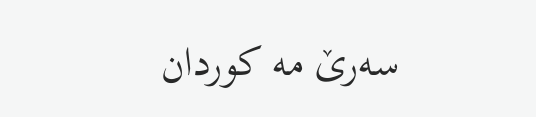سه‌رێ مه‌ كوردان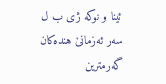ئینا و نوكه‌ ژی ب ل سه‌ر ئه‌زمانێ هنده‌كان گه‌رمترین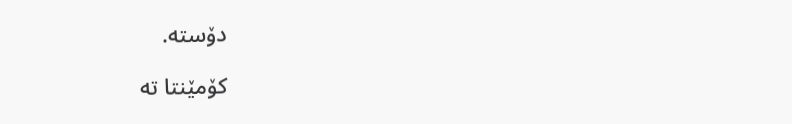دۆسته‌.

کۆمێنتا تە